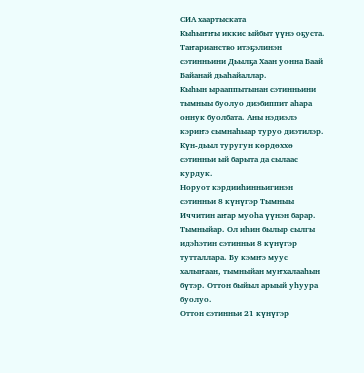СИА хаартыската
Кыһыҥҥы иккис ыйбыт үүнэ оҕуста.
Таҥарианство итэҕэлинэн сэтинньини Дьылҕа Хаан уонна Баай Байанай дьаһайаллар.
Кыһын ырааппытынан сэтинньини тымныы буолуо диэбиппит аһара оннук буолбата. Аны нэдиэлэ кэриҥэ сымнаһыар туруо диэтилэр. Күн-дьыл туругун көрдөххө сэтинньи ый барыта да сылаас курдук.
Норуот кэрдииһинньигинэн сэтинньи 8 күнүгэр Тымныы Иччитин аҥар муоһа үүнэн барар. Тымныйар. Ол иһин былыр сылгы идэһэтин сэтинньи 8 күнүгэр тутталлара. Бу кэмҥэ муус халыҥаан, тымныйан муҥхалааһын бүтэр. Оттон быйыл арыый уһуура буолуо.
Оттон сэтинньи 21 күнүгэр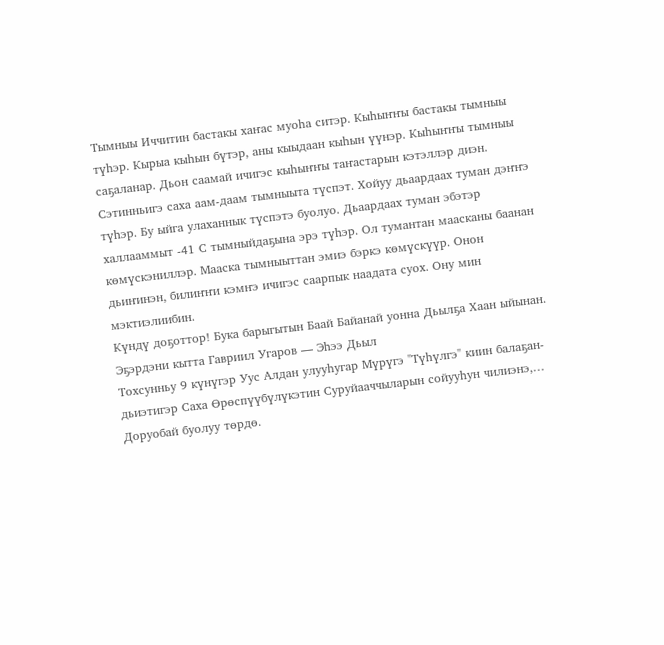Тымныы Иччитин бастакы хаҥас муоһа ситэр. Кыһыҥҥы бастакы тымныы түһэр. Кырыа кыһын бүтэр, аны кыыдаан кыһын үүнэр. Кыһыҥҥы тымныы саҕаланар. Дьон саамай ичигэс кыһыҥҥы таҥастарын кэтэллэр диэн.
Сэтинньигэ саха аам-даам тымныыта түспэт. Хойуу дьаардаах туман дэҥҥэ түһэр. Бу ыйга улаханнык түспэтэ буолуо. Дьаардаах туман эбэтэр халлааммыт -41 С тымныйдаҕына эрэ түһэр. Ол тумантан маасканы баанан көмүскэниллэр. Мааска тымныыттан эмиэ бэркэ көмүскүүр. Онон дьиҥинэн, билиҥҥи кэмҥэ ичигэс саарпык наадата суох. Ону мин мэктиэлиибин.
Күндү доҕоттор! Бука барыгытын Баай Байанай уонна Дьылҕа Хаан ыйынан.
Эҕэрдэни кытта Гавриил Угаров — Эһээ Дьыл
Тохсунньу 9 күнүгэр Уус Алдан улууһугар Мүрүгэ "Түһүлгэ" киин балаҕан-дьиэтигэр Саха Өрөспүүбүлүкэтин Суруйааччыларын сойууһун чилиэнэ,…
Доруобай буолуу төрдө.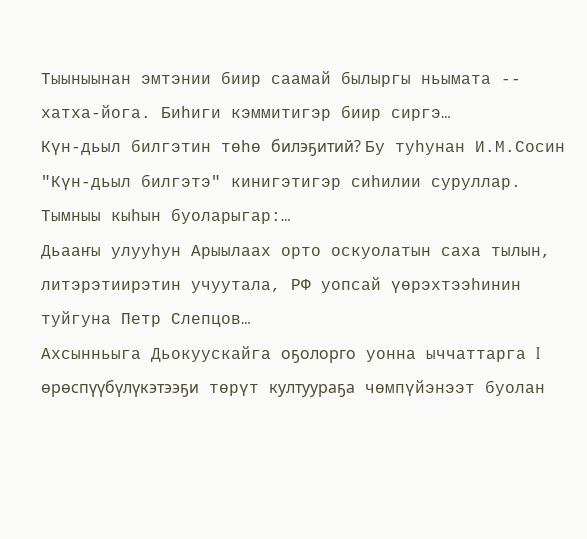Тыыныынан эмтэнии биир саамай былыргы ньымата -- хатха-йога. Биһиги кэммитигэр биир сиргэ…
Күн-дьыл билгэтин төһө билэҕитий? Бу туһунан И.М.Сосин "Күн-дьыл билгэтэ" кинигэтигэр сиһилии суруллар. Тымныы кыһын буоларыгар:…
Дьааҥы улууһун Арыылаах орто оскуолатын саха тылын, литэрэтиирэтин учуутала, РФ уопсай үөрэхтээһинин туйгуна Петр Слепцов…
Ахсынньыга Дьокуускайга оҕолорго уонна ыччаттарга I өрөспүүбүлүкэтээҕи төрүт култуураҕа чөмпүйэнээт буолан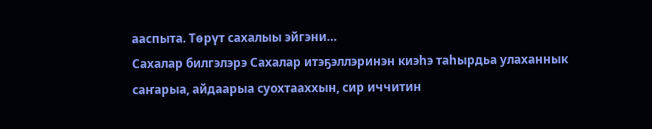ааспыта. Төрүт сахалыы эйгэни…
Сахалар билгэлэрэ Сахалар итэҕэллэринэн киэһэ таһырдьа улаханнык саҥарыа, айдаарыа суохтааххын, сир иччитин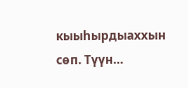кыыһырдыаххын сөп. Түүн…